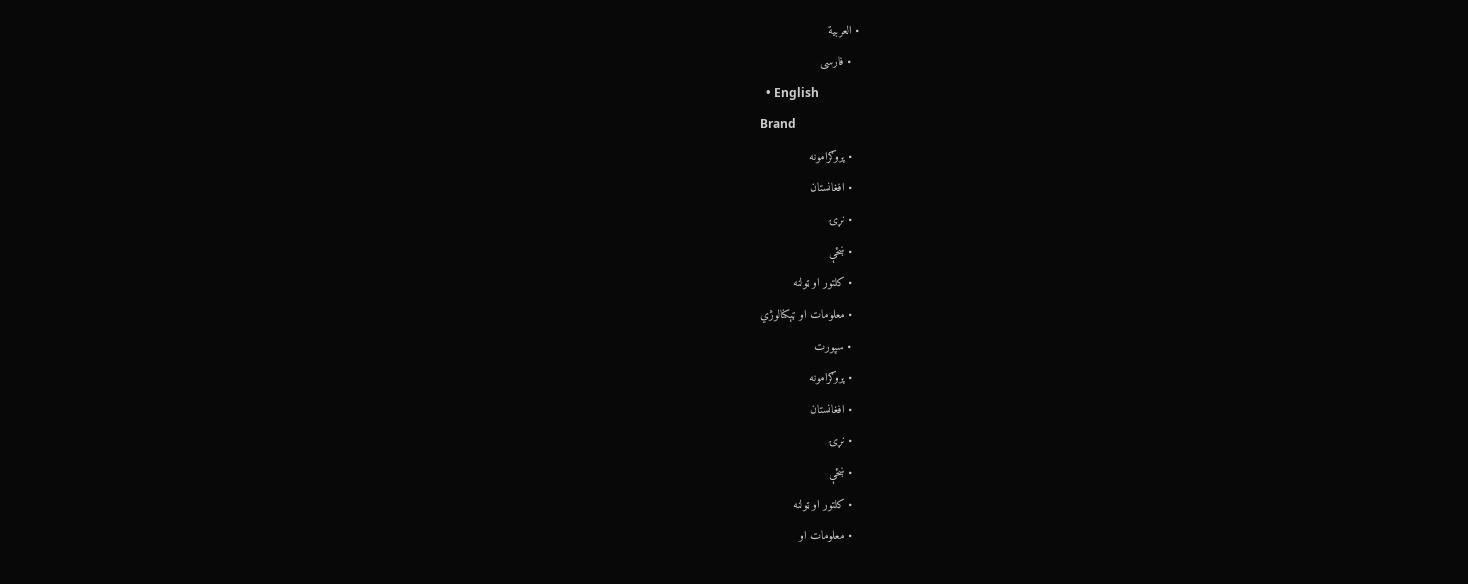• العربية
  • فارسی
  • English
Brand
  • پروګرامونه
  • افغانستان
  • نړۍ
  • ښځې
  • کلتور او ټولنه
  • معلومات او ټېکنالوژي
  • سپورت
  • پروګرامونه
  • افغانستان
  • نړۍ
  • ښځې
  • کلتور او ټولنه
  • معلومات او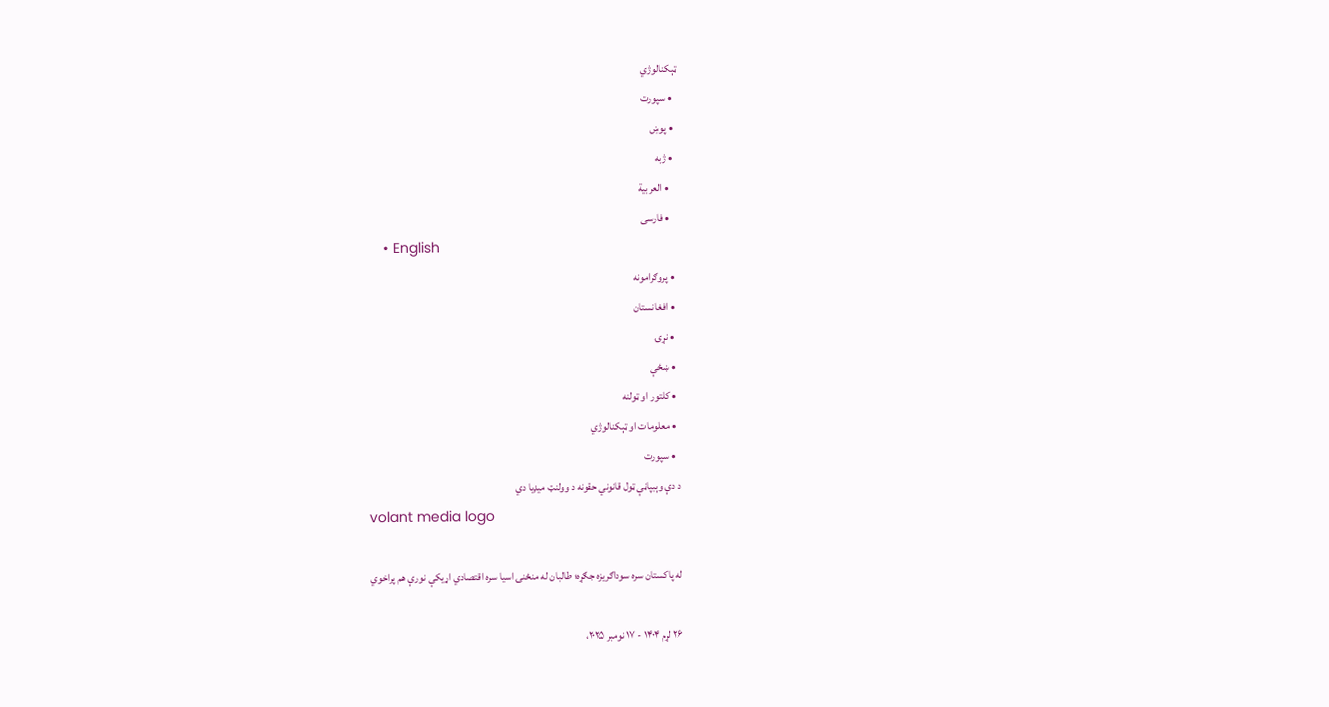ټېکنالوژي
  • سپورت
  • پوښ
  • ژبه
    • العربية
    • فارسی
    • English
  • پروګرامونه
  • افغانستان
  • نړۍ
  • ښځې
  • کلتور او ټولنه
  • معلومات او ټېکنالوژي
  • سپورت
د دې وېبپاڼې ټول قانوني حقونه د وولنټ میډیا دي
volant media logo

له پاکستان سره سوداګریزه جګړه؛ طالبان له منځنۍ اسیا سره اقتصادي‌ اړیکې نورې هم پراخوي

۲۶ لړم ۱۴۰۴ - ۱۷ نومبر ۲۰۲۵،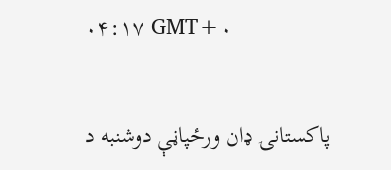۰۴:۱۷ GMT+۰

پاکستانۍ ډان ورځپاڼې دوشنبه د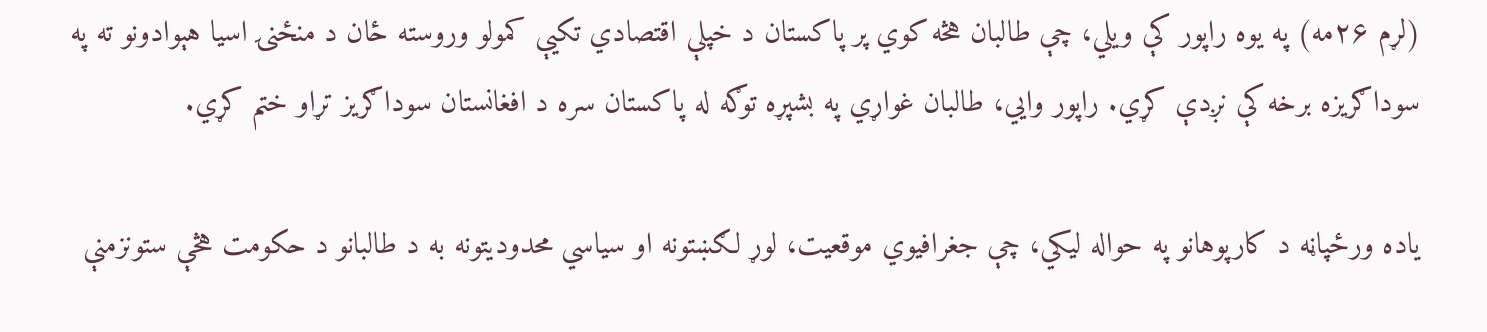(لړم ۲۶مه) په یوه راپور کې ویلي، چې طالبان هڅه کوي پر پاکستان د خپلې اقتصادي تکیې کمولو وروسته ځان د منځنۍ اسیا هېوادونو ته په سوداګریزه برخه کې نږدې کړي. راپور وایي، طالبان غواړي په بشپړه توګه له پاکستان سره د افغانستان سوداګریز تړاو ختم کړي.

یاده ورځپاڼه د کارپوهانو په حواله لیکي، چې جغرافیوي موقعیت، لوړ لګښتونه او سیاسي محدودیتونه به د طالبانو د حکومت هڅې ستونزمنې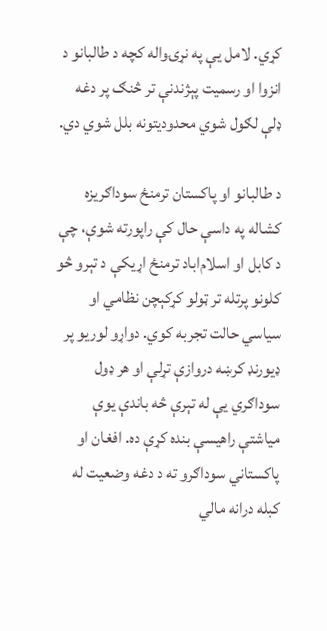کړي. لامل یې په نړۍواله کچه د طالبانو د انزوا او رسمیت پېژندنې تر څنګ پر دغه ډلې لګول شوي محدودیتونه بلل شوي دي.

د طالبانو او پاکستان ترمنځ سوداګریزه کشاله په داسې حال کې راپورته شوې، چې د کابل او اسلام‌اباد ترمنځ اړیکې د تېرو څو کلونو پرتله تر ټولو کړکېچن نظامي او سیاسي حالت تجربه کوي. دواړو لوریو پر ډیورنډ کرښه دروازې تړلې او هر ډول سوداګري یې له تېرې څه باندې یوې میاشتې راهیسې بنده کړې ده. افغان او پاکستاني سوداګرو ته د دغه وضعیت له کبله درانه مالي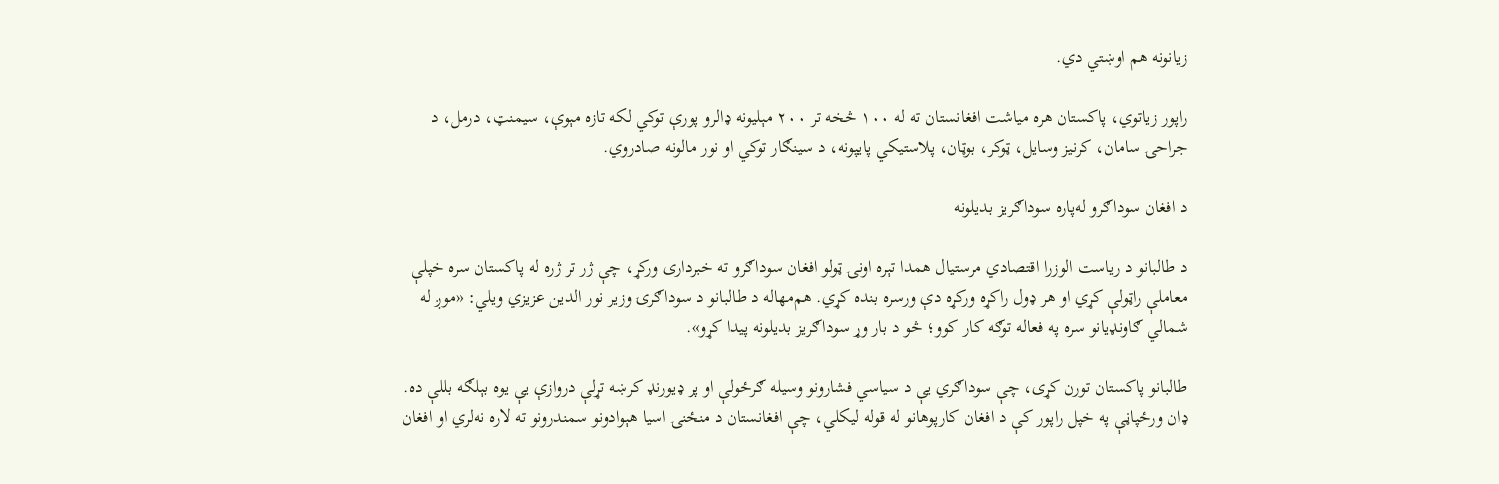زیانونه هم اوښتي دي.

راپور زیاتوي، پاکستان هره میاشت افغانستان ته له ۱۰۰ څخه تر ۲۰۰ مېلیونه ډالرو پورې توکي لکه تازه مېوې، سیمنټ، درمل، د جراحۍ سامان، کرنیز وسایل، ټوکر، بوټان، پلاستیکي پایپونه، د سینګار توکي او نور مالونه صادروي.

د افغان سوداګرو له‌پاره سوداګریز بدیلونه

د طالبانو د ریاست الوزرا اقتصادي مرستیال همدا تېره اونۍ ټولو افغان سوداګرو ته خبرداری ورکړ، چې ژر تر ژره له پاکستان سره خپلې معاملې راټولې کړي او هر ډول راکړه ورکړه دې ورسره بنده کړي. هم‌مهاله د طالبانو د سوداګرۍ وزیر نور الدین عزیزي ویلي: «موږ له شمالي ګاونډیانو سره په فعاله توګه کار کوو؛ څو د بار وړ سوداګریز بدیلونه پیدا کړو».

طالبانو پاکستان تورن کړی، چې سوداګري یې د سیاسي فشارونو وسیله ګرځولې او پر ډیورنډ کرښه تړلې دروازې یې یوه بېلګه بللې ده. ډان ورځپاڼې په خپل راپور کې د افغان کارپوهانو له قوله لیکلي، چې افغانستان د منځنۍ اسیا هېوادونو سمندرونو ته لاره نه‌لري او افغان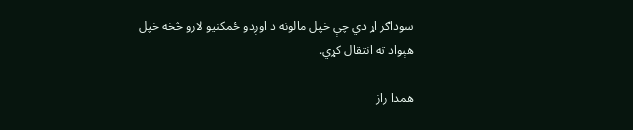سوداګر اړ دي چې خپل مالونه د اوږدو ځمکنیو لارو څخه خپل هېواد ته انتقال کړي.

همدا راز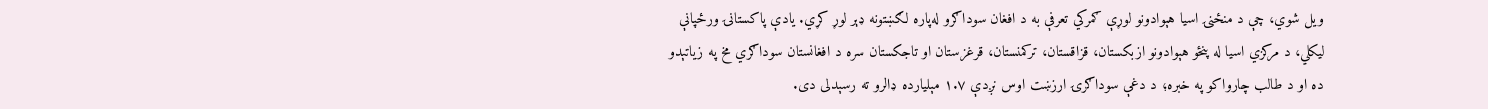ویل شوي، چې د منځنۍ اسیا هېوادونو لوړې ګمرکي تعرفې به د افغان سوداګرو له‌پاره لګښتونه ډېر لوړ کړي. یادې پاکستانۍ ورځپانې لیکلي، د مرکزي اسیا له پنځو هېوادونو ازبکستان، قزاقستان، ترکمنستان، قرغزستان او تاجکستان سره د افغانستان سوداګري مخ په زیاتېدو ده او د طالب چارواکو په خبره؛ د دغې سوداګرۍ ارزښت اوس نږدې ۱.۷ مېلیارده ډالرو ته رسېدلی دی.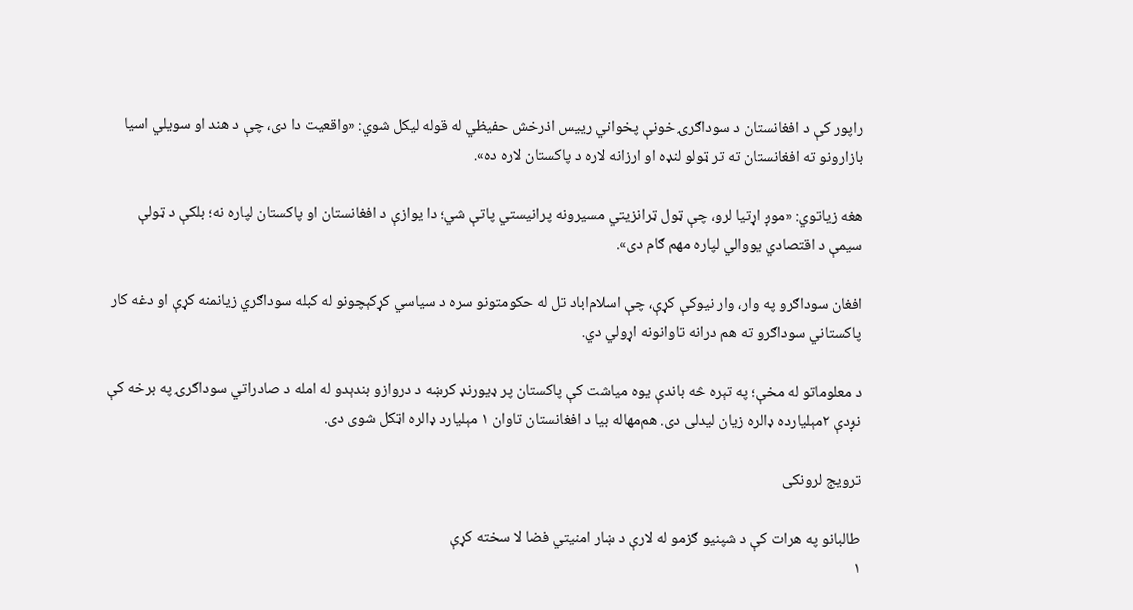راپور کې د افغانستان د سوداګرۍ خونې پخواني رییس اذرخش حفیظي له قوله لیکل شوي: «واقعیت دا دی، چې د هند او سویلي اسیا بازارونو ته افغانستان ته تر ټولو لنډه او ارزانه لاره د پاکستان لاره ده».

هغه زیاتوي: «موږ اړتیا لرو، چې ټول ټرانزیتي مسیرونه پرانیستي پاتې شي؛ دا یوازې د افغانستان او پاکستان لپاره نه؛ بلکې د ټولې سیمې د اقتصادي يووالي لپاره مهم ګام دی».

افغان سوداګرو په وار، وار نیوکې کړې، چې اسلام‌اباد تل له حکومتونو سره د سیاسي کړکېچونو له کبله سوداګري زیانمنه کړې او دغه کار پاکستاني سوداګرو ته هم درانه تاوانونه اړولي دي.

د معلوماتو له مخې؛ په تېره څه باندې یوه میاشت کې پاکستان پر ډیورنډ کرښه د دروازو بندېدو له امله د صادراتي سوداګرۍ په برخه کې نږدې ۲مېلیارده ډالره زیان لیدلی دی. هم‌مهاله بیا د افغانستان تاوان ۱ مېلیارد ډالره اټکل شوی دی.

ترویج لرونکی

طالبانو په هرات کې د شپنیو ګزمو له لارې د ښار امنیتي فضا لا سخته کړې
۱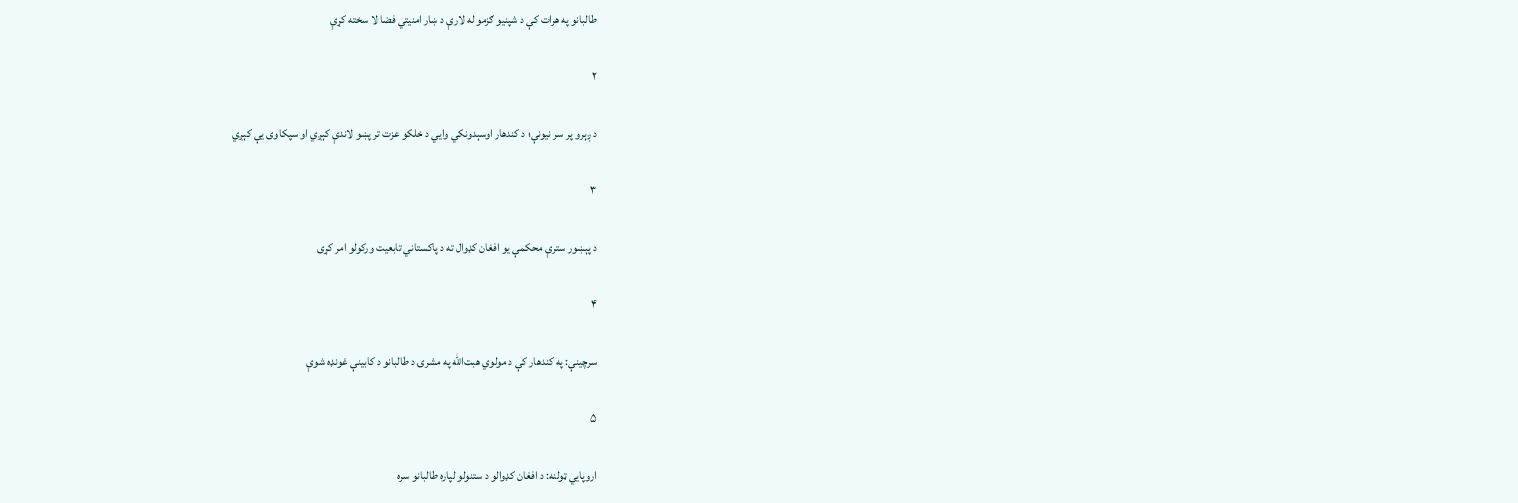طالبانو په هرات کې د شپنیو ګزمو له لارې د ښار امنیتي فضا لا سخته کړې

۲

د ږېرو پر سر نیونې؛ د کندهار اوسېدونکي وایي د خلکو عزت تر پښو لاندې کېږي او سپکاوی یې کېږي

۳

د پېښور سترې محکمې یو افغان کډوال ته د پاکستاني تابعیت ورکولو امر کړی

۴

سرچینې: په کندهار کې د مولوي هبت‌الله په مشرۍ د طالبانو د کابینې غونډه شوې

۵

اروپايي ټولنه: د افغان کډوالو د ستنولو لپاره طالبانو سره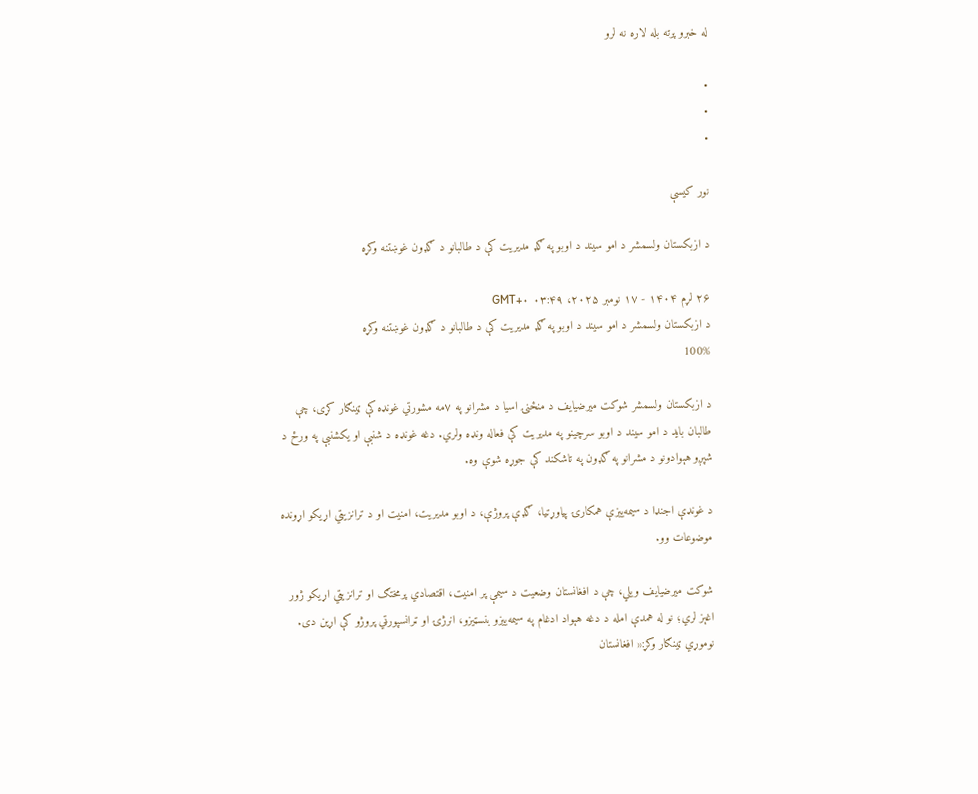له خبرو پرته بله لاره نه لرو

•
•
•

نور کیسې

د ازبکستان ولسمشر د امو سیند د اوبو په ګډ مدیریت کې د طالبانو د ګډون غوښتنه وکړه

۲۶ لړم ۱۴۰۴ - ۱۷ نومبر ۲۰۲۵، ۰۳:۴۹ GMT+۰
د ازبکستان ولسمشر د امو سیند د اوبو په ګډ مدیریت کې د طالبانو د ګډون غوښتنه وکړه
100%

د ازبکستان ولسمشر شوکت میرضیایف د منځنۍ اسیا د مشرانو په ۷مه مشورتي غونډه کې ټینګار کړی، چې طالبان باید د امو سیند د اوبو سرچینو په مدیریت کې فعاله ونډه ولري. دغه غونډه د شنبې او یکشنبې په ورځ د شپږو هېوادونو د مشرانو په ګډون په تاشکند کې جوړه شوې وه.

د غونډې اجنډا د سیمه‌ییزې همکارۍ پیاوړتیا، ګډې پروژې، د اوبو مدیریت، امنیت او د ترانزیټي اړیکو اړونده موضوعات وو.

شوکت میرضیایف ویلي، چې د افغانستان وضعیت د سیمې پر امنیت، اقتصادي پرمختګ او ترانزیټي اړیکو ژور اغېز لري؛ نو له همدې امله د دغه هېواد ادغام په سیمه‌ییزو بنسټیزو، انرژۍ او ټرانسپورټي پروژو کې اړین دی. نوموړي ټینګار وکړ:« افغانستان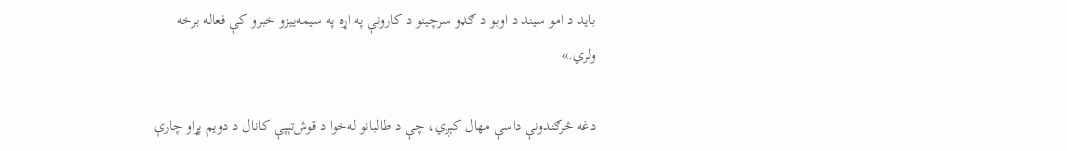باید د امو سیند د اوبو د ګډو سرچینو د کارونې په اړه په سیمه‌ییزو خبرو کې فعاله برخه ولري.»

دغه څرګندونې داسې مهال کېږي، چې د طالبانو له‌خوا د قوش‌تېپې کانال د دویم پړاو چارې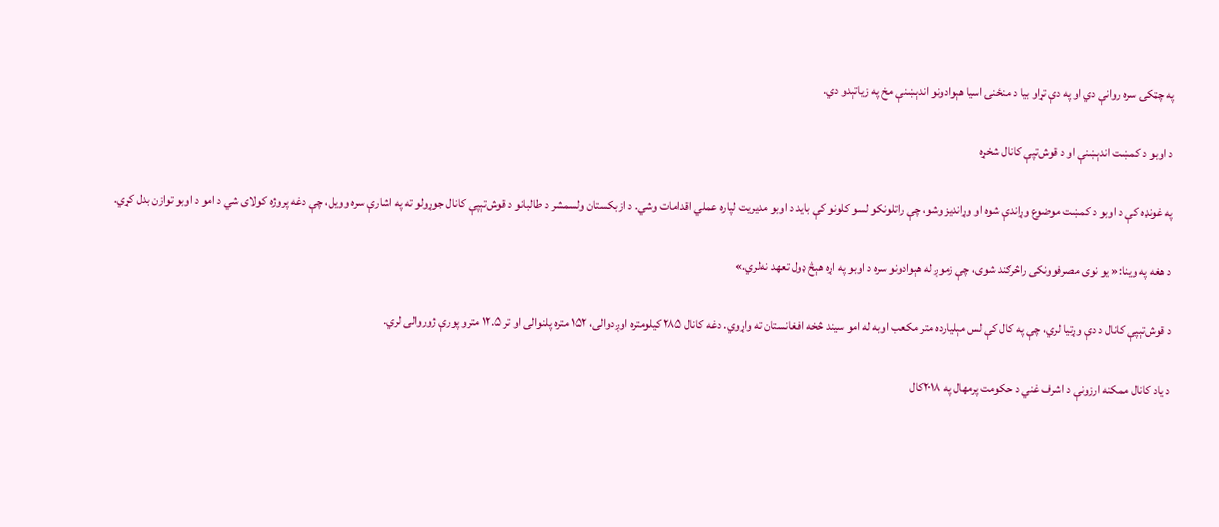په چټکۍ سره روانې دي او په دې تړاو بیا د منځنۍ اسیا هېوادونو اندېښنې مخ په زیاتېدو دي.

د اوبو د کمښت اندېښنې او د قوش‌تپې کانال شخړه

په غونډه کې د اوبو د کمښت موضوع وړاندې شوه او وړاندیز وشو، چې راتلونکو لسو کلونو کې باید د اوبو مدیریت لپاره عملي اقدامات وشي. د ازبکستان ولسمشر د طالبانو د قوش‌تېپې کانال جوړولو ته په اشارې سره وویل، چې دغه پروژه کولای شي د امو د اوبو توازن بدل کړي.

د هغه په وینا:« یو نوی مصرفوونکی راڅرګند شوی، چې زموږ له هېوادونو سره د اوبو په اړه هېڅ ډول تعهد نه‌لري.»

د قوش‌تېپې کانال د دې وړتیا لري، چې په کال کې لس مېلیارده متر مکعب اوبه له امو سیند څخه افغانستان ته واړوي. دغه کانال ۲۸۵ کیلومتره اوږدوالی، ۱۵۲ متره پلنوالی او تر ۱۲.۵ مترو پورې ژوروالی لري.

د یاد کانال ممکنه‌ ارزونې د اشرف غني د حکومت پرمهال په ۲۰۱۸کال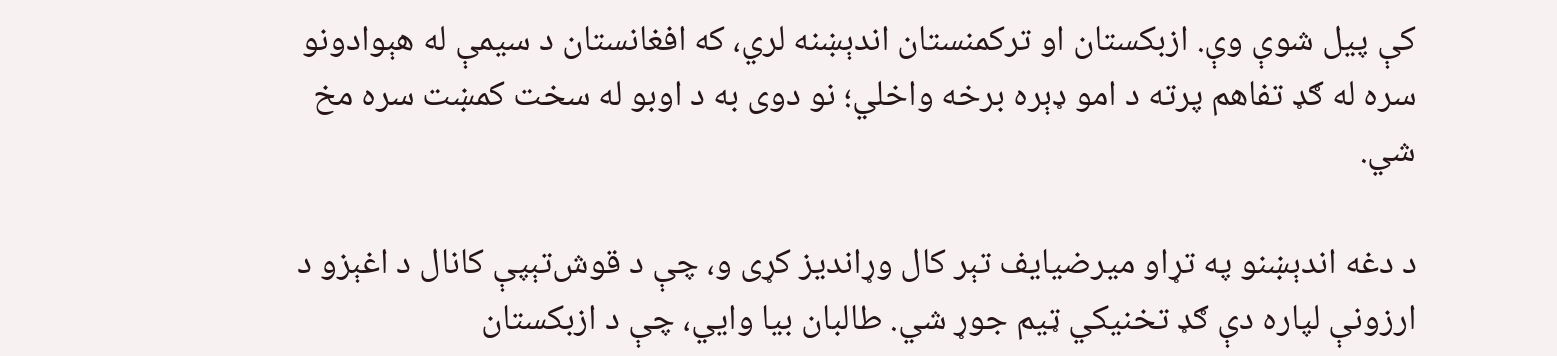کې پیل شوې وې. ازبکستان او ترکمنستان اندېښنه لري، که افغانستان د سیمې له هېوادونو سره له ګډ تفاهم پرته د امو ډېره برخه واخلي؛ نو دوی به د اوبو له سخت کمښت سره مخ شي.

د دغه اندېښنو په تړاو میرضیایف تېر کال وړاندیز کړی و، چې د قوش‌تېپې کانال د اغېزو د ارزونې لپاره دې ګډ تخنیکي ټیم جوړ شي. طالبان بیا وایي، چې د ازبکستان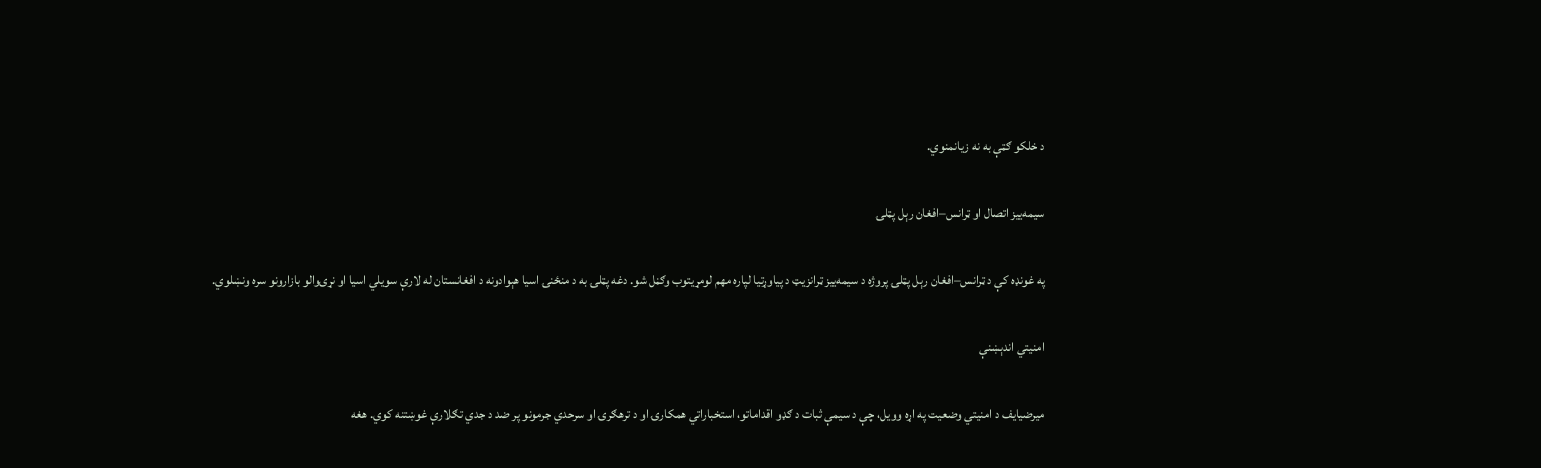د خلکو ګټې به نه زیانمنوي.

سیمه‌ییز اتصال او ټرانس–افغان رېل پټلۍ

په غونډه کې د ټرانس–افغان رېل پټلۍ پروژه د سیمه‌ییز ټرانزیټ د پیاوړتیا لپاره مهم لومړیتوب وګڼل شو. دغه پټلۍ به د منځنۍ اسیا هېوادونه د افغانستان له لارې سویلي اسیا او نړۍوالو بازارونو سره ونښلوي.

امنیتي اندېښنې

میرضیایف د امنیتي وضعیت په اړه وویل، چې د سیمې ثبات د ګډو اقداماتو، استخباراتي همکارۍ او د ترهګرۍ او سرحدي جرمونو پر ضد د جدي تګلارې غوښتنه کوي. هغه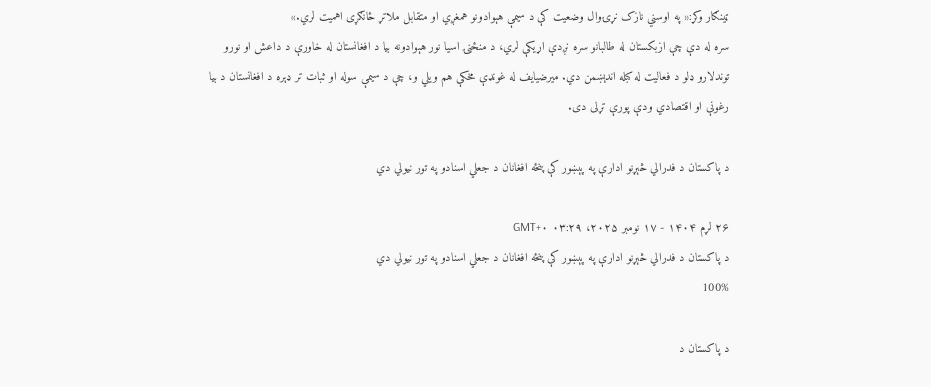ټینګار وکړ:« په اوسني نازک نړۍوال وضعیت کې د سیمې هېوادونو همغږي او متقابل ملاتړ ځانګړی اهمیت لري.»
سره له دې چې ازبکستان له طالبانو سره نږدې اړیکې لري، د منځنۍ اسیا نور هېوادونه بیا د افغانستان له خاورې د داعش او نورو توندلارو ډلو د فعالیت له کبله اندېښمن دي. میرضیایف له غونډې مخکې هم ویلي و، چې د سیمې سوله او ثبات تر ډېره د افغانستان د بیا رغونې او اقتصادي ودې پورې تړلی دی.

د پاکستان د فدرالي څېړنو ادارې په پېښور کې پنځه افغانان د جعلي اسنادو په تور نیولي دي

۲۶ لړم ۱۴۰۴ - ۱۷ نومبر ۲۰۲۵، ۰۳:۲۹ GMT+۰
د پاکستان د فدرالي څېړنو ادارې په پېښور کې پنځه افغانان د جعلي اسنادو په تور نیولي دي
100%

د پاکستان د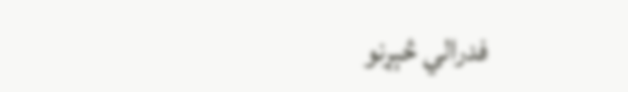فدرالي څېړنو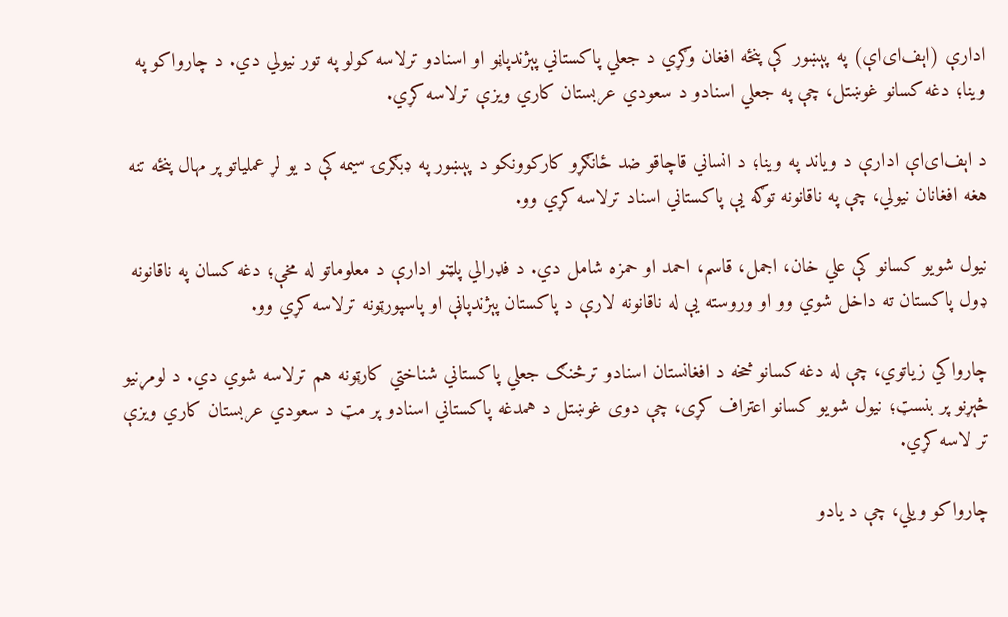ادارې (اېف‌ای‌اې) په پېښور کې پنځه افغان وګړي د جعلي پاکستاني پېژندپاڼو او اسنادو ترلاسه کولو په تور نیولي دي. د چارواکو په وینا؛ دغه کسانو غوښتل، چې په جعلي اسنادو د سعودي عربستان کاري ویزې ترلاسه کړي.

د اېف‌ای‌اې ادارې د ویاند په وینا؛ د انساني قاچاقو ضد ځانګړو کارکوونکو د پېښور په ډبګرۍ سیمه کې د یو لړ عملیاتو پر مهال پنځه تنه هغه افغانان نیولي، چې په ناقانونه توګه یې پاکستاني اسناد ترلاسه کړي وو.

نیول شویو کسانو کې علي خان، اجمل، قاسم، احمد او حمزه شامل دي. د فډرالي پلټنو ادارې د معلوماتو له مخې؛ دغه کسان په ناقانونه ډول پاکستان ته داخل شوي وو او وروسته یې له ناقانونه لارې د پاکستان پېژندپاڼې او پاسپورټونه ترلاسه کړي وو.

چارواکي زیاتوي، چې له دغه کسانو څخه د افغانستان اسنادو ترڅنګ جعلي پاکستاني شناختي کارټونه هم ترلاسه شوي دي. د لومړنیو څېړنو پر بنسټ؛ نیول شویو کسانو اعتراف کړی، چې دوی غوښتل د همدغه پاکستاني اسنادو پر مټ د سعودي عربستان کاري ویزې تر لاسه کړي.

چارواکو ویلي، چې د یادو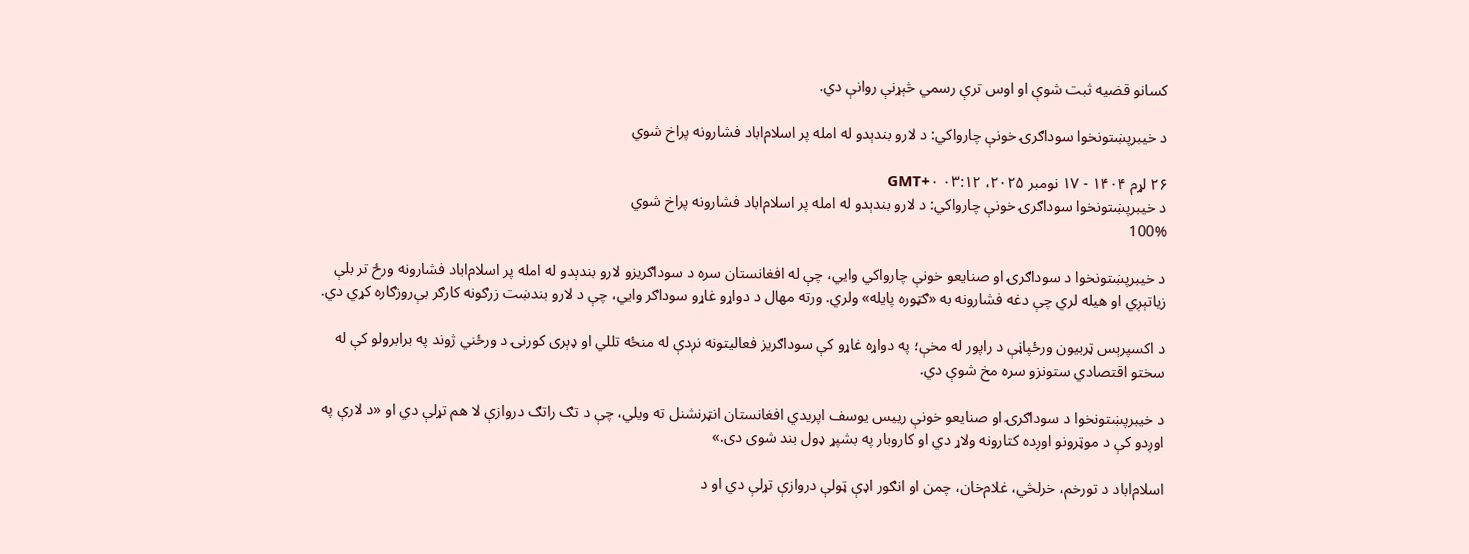کسانو قضیه ثبت شوې او اوس ترې رسمي څېړنې روانې دي.

د خیبرپښتونخوا سوداګرۍ خونې چارواکي: د لارو بندېدو له امله پر اسلام‌اباد فشارونه پراخ شوي

۲۶ لړم ۱۴۰۴ - ۱۷ نومبر ۲۰۲۵، ۰۳:۱۲ GMT+۰
د خیبرپښتونخوا سوداګرۍ خونې چارواکي: د لارو بندېدو له امله پر اسلام‌اباد فشارونه پراخ شوي
100%

د خیبرپښتونخوا د سوداګرۍ او صنایعو خونې چارواکي وايي، چې له افغانستان سره د سوداګریزو لارو بندېدو له امله پر اسلام‌اباد فشارونه ورځ تر بلې زیاتېږي او هیله لري چې دغه فشارونه به «ګټوره پایله» ولري. ورته مهال د دواړو غاړو سوداګر وایي، چې د لارو بندښت زرګونه کارګر بې‌روزګاره کړي دي.

د اکسپرېس ټربیون ورځپاڼې د راپور له مخې؛ په دواړه غاړو کې سوداګریز فعالیتونه نږدې له منځه تللي او ډېری کورنۍ د ورځني ژوند په برابرولو کې له سختو اقتصادي ستونزو سره مخ شوې دي.

د خیبرپښتونخوا د سوداګرۍ او صنایعو خونې رییس یوسف اپریدي افغانستان انټرنشنل ته ویلي، چې د تګ راتګ دروازې لا هم تړلې دي او «د لارې په اوږدو کې د موټرونو اوږده کتارونه ولاړ دي او کاروبار په بشپړ ډول بند شوی دی.»

اسلام‌اباد د تورخم، خرلڅي، غلام‌خان، چمن او انګور اډې ټولې دروازې تړلې دي او د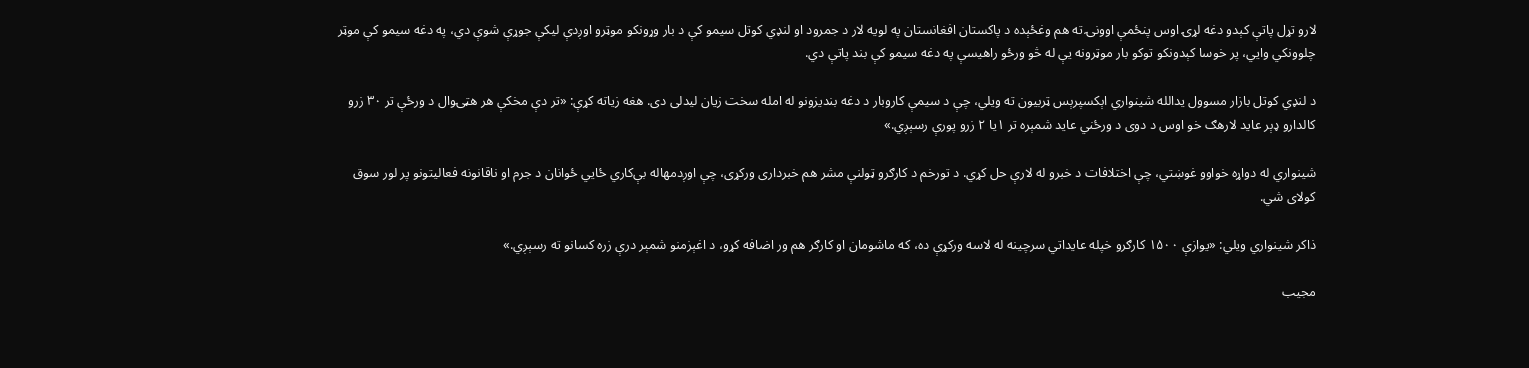لارو تړل پاتې کېدو دغه لړۍ اوس پنځمې اوونۍ ته هم وغځېده د پاکستان افغانستان په لویه لار د جمرود او لنډي کوتل سیمو کې د بار وړونکو موټرو اوږدې لیکې جوړې شوې دي، په دغه سیمو کې موټر چلوونکي وایي، پر خوسا کېدونکو توکو بار موټرونه یې له څو ورځو راهیسې په دغه سیمو کې بند پاتې دي.

د لنډي کوتل بازار مسوول یدالله شینواري اېکسپرېس ټربیون ته ویلي، چې د سیمې کاروبار د دغه بندیزونو له امله سخت زیان لیدلی دی. هغه زیاته کړې: «تر دې مخکې هر هټۍوال د ورځې تر ۳۰ زرو کالدارو ډېر عاید لارهګ خو اوس د دوی د ورځني عاید شمېره تر ۱یا ۲ زرو پورې رسېږي.»

شینواري له دواړه خواوو غوښتي، چې اختلافات د خبرو له لارې حل کړي. د تورخم د کارګرو ټولنې مشر هم خبرداری ورکړی، چې اوږدمهاله بې‌کاري ځايي ځوانان د جرم او ناقانونه فعالیتونو پر لور سوق کولای شي.

ذاکر شینواري ویلي: «یوازې ۱۵۰۰ کارګرو خپله عایداتي سرچینه له لاسه ورکړې ده، که ماشومان او کارګر هم ور اضافه کړو، د اغېزمنو شمېر درې زره کسانو ته رسېږي.»

مجیب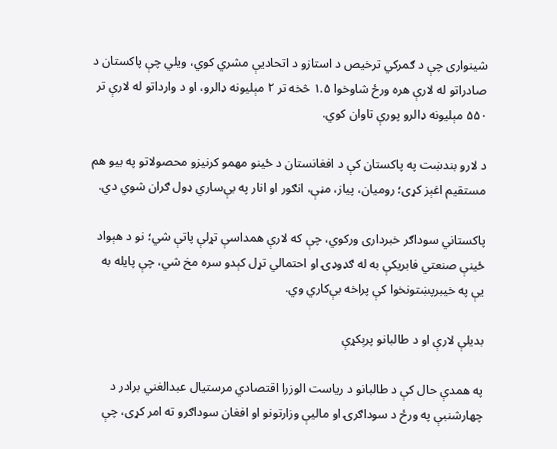شینواری چې د ګمرکي ترخیص د استازو د اتحادیې مشري کوي، ویلي چې پاکستان د صادراتو له لارې هره ورځ شاوخوا ۱.۵ څخه تر ۲ مېلیونه ډالرو، او د وارداتو له لارې تر ۵۵۰ مېلیونه ډالرو پورې تاوان کوي.

د لارو بندښت په پاکستان کې د افغانستان د ځینو مهمو کرنیزو محصولاتو په بیو هم مستقیم اغېز کړی؛ روميان، پیاز، مڼې، انګور او انار په بې‌ساري ډول ګران شوي دي.

پاکستاني سوداګر خبرداری ورکوي، چې که لارې همداسې تړلې پاتې شي؛ نو د هېواد ځینې صنعتي فابریکې به له ګډوډۍ او احتمالي تړل کېدو سره مخ شي، چې پایله به یې په خیبرپښتونخوا کې پراخه بې‌کاري وي.

بدیلې لارې او د طالبانو پرېکړې

په همدې حال کې د طالبانو د ریاست الوزرا اقتصادي مرستیال عبدالغني برادر د چهارشنبې په ورځ د سوداګرۍ او مالیې وزارتونو او افغان سوداګرو ته امر کړی، چې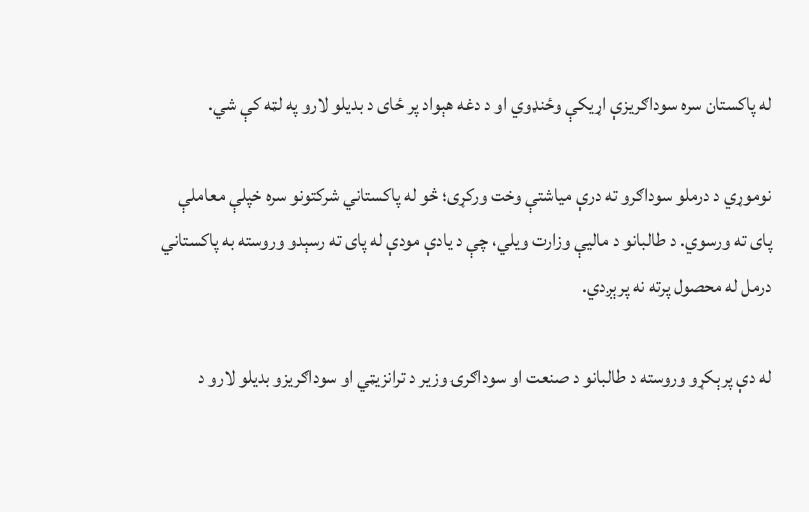له پاکستان سره سوداګریزې اړیکې وځنډوي او د دغه هېواد پر ځای د بدیلو لارو په لټه کې شي.

نوموړي د درملو سوداګرو ته درې میاشتې وخت ورکړی؛ څو له پاکستاني شرکتونو سره خپلې معاملې پای ته ورسوي. د طالبانو د مالیې وزارت ویلي، چې د یادې مودې له پای ته رسېدو وروسته به پاکستاني درمل له محصول پرته نه پرېږدي.

له دې پرېکړو وروسته د طالبانو د صنعت او سوداګرۍ وزیر د ترانزیټي او سوداګریزو بدیلو لارو د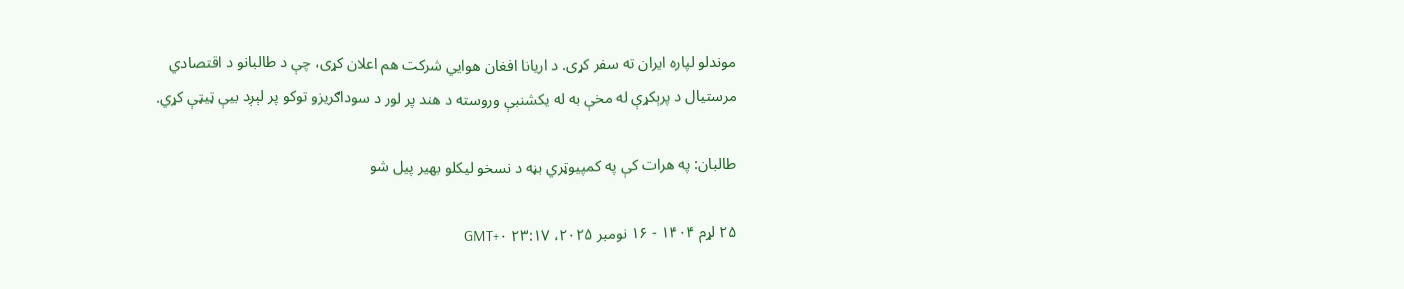موندلو لپاره ایران ته سفر کړی. د اریانا افغان هوايي شرکت هم اعلان کړی، چې د طالبانو د اقتصادي مرستیال د پرېکړې له مخې به له یکشنبې وروسته د هند پر لور د سوداګریزو توکو پر لېږد بيې ټیټې کړي.

طالبان: په هرات کې په کمپیوټري بڼه د نسخو لیکلو بهیر پیل شو

۲۵ لړم ۱۴۰۴ - ۱۶ نومبر ۲۰۲۵، ۲۳:۱۷ GMT+۰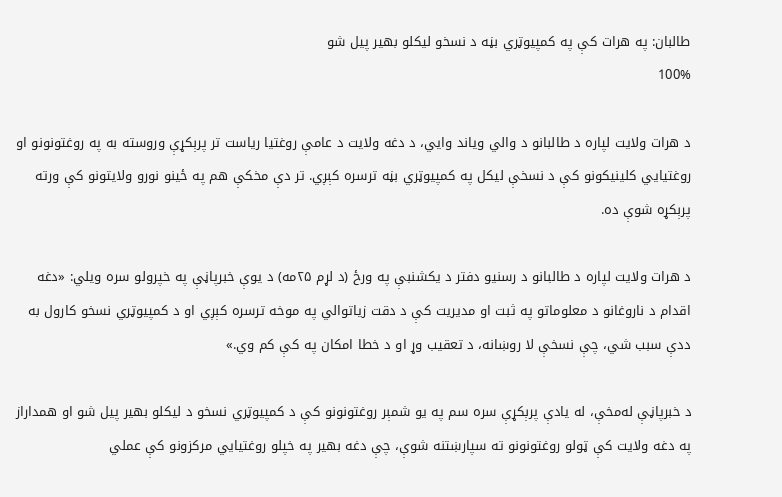طالبان: په هرات کې په کمپیوټري بڼه د نسخو لیکلو بهیر پیل شو
100%

د هرات ولایت لپاره د طالبانو د والي ویاند وايي، د دغه ولایت د عامې روغتیا ریاست تر پرېکړې وروسته به په روغتونونو او روغتیایي کلینیکونو کې د نسخې لیکل په کمپیوټري بڼه ترسره کېږي. تر دې مخکې هم په ځینو نورو ولایتونو کې ورته پرېکړه شوې ده.

د هرات ولایت لپاره د طالبانو د رسنیو دفتر د یکشنبې په ورځ (د لړم ۲۵مه) د یوې خبرپاڼې په خپرولو سره ویلي: «دغه اقدام د ناروغانو د معلوماتو په ثبت او مدیریت کې د دقت زیاتوالي په موخه ترسره کېږي او د کمپیوټري نسخو کارول به ددې سبب شي، چې نسخې لا روښانه، د تعقیب وړ او د خطا امکان په کې کم وي.»

د خبرپاڼې له‌مخې، له یادې پرېکړې سره سم په یو شمېر روغتونونو کې د کمپیوټري نسخو د لیکلو بهیر پیل شو او همداراز په دغه ولایت کې ټولو روغتونونو ته سپارښتنه شوې، چې دغه بهیر په خپلو روغتیایي مرکزونو کې عملي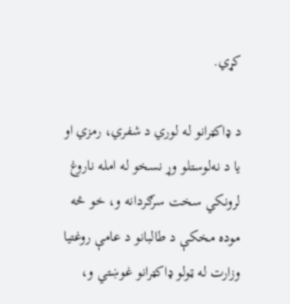کړي.

د ډاکټرانو له لوري د شفري، رمزي او یا د نه‌لوستلو وړ نسخو له امله ناروغ لرونکي سخت سرګردانه و، خو څه موده مخکې د طالبانو د عامې روغتیا وزارت له ټولو ډاکټرانو غوښتي و،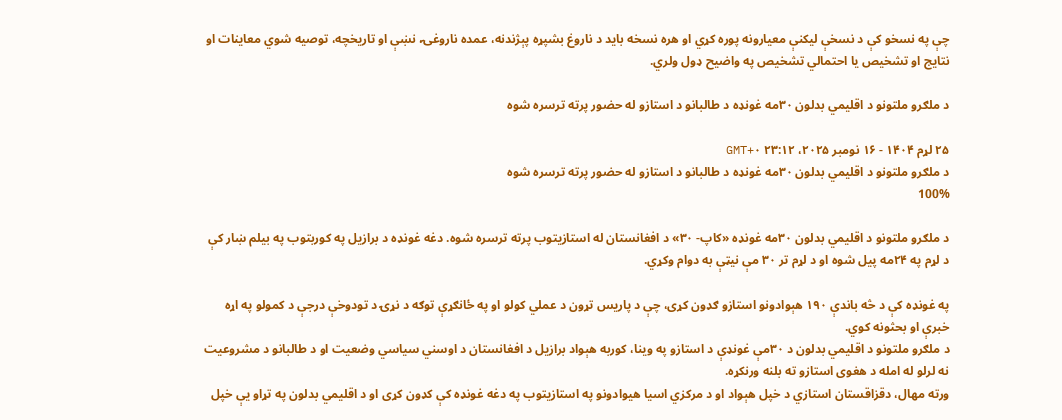چې په نسخو کې د نسخې لیکنې معیارونه پوره کړي او هره نسخه باید د ناروغ بشپړه پېژندنه، عمده ناروغۍ، نښې او تاریخچه، توصیه شوي معاینات او نتایج او تشخیص یا احتمالي تشخیص په واضیح ډول ولري.

د ملګرو ملتونو د اقلیمي بدلون ۳۰مه غونډه د طالبانو د استازو له حضور پرته ترسره شوه

۲۵ لړم ۱۴۰۴ - ۱۶ نومبر ۲۰۲۵، ۲۳:۱۲ GMT+۰
د ملګرو ملتونو د اقلیمي بدلون ۳۰مه غونډه د طالبانو د استازو له حضور پرته ترسره شوه
100%

د ملګرو ملتونو د اقلیمي بدلون ۳۰مه غونډه «کاپ- ۳۰» د افغانستان له استازیتوب پرته ترسره شوه. دغه غونډه د برازیل په کوربتوب په بیلم ښار کې د لړم په ۲۴مه پیل شوه او د لړم تر ۳۰ مې نیټې به دوام وکړي.

په غونډه کې د څه باندې ۱۹۰ هېوادونو استازو ګډون کړی، چې د پاریس تړون د عملي کولو او په ځانګړې توګه د نړۍ د تودوخې درجې د کمولو په اړه خبرې او بحثونه کوي.
د ملګرو ملتونو د اقلیمي بدلون د ۳۰مې غونډې د استازو په وینا، کوربه هېواد برازیل د افغانستان د اوسني سیاسي وضعیت او د طالبانو د مشروعیت نه لرلو له امله د هغوی استازو ته بلنه ورنکړه.
ورته مهال، دقزاقستان استازي د خپل هېواد او د مرکزي اسیا هیوادونو په استازیتوب په دغه غونډه کې کډون کړی او د اقلیمي بدلون په تړاو یې خپل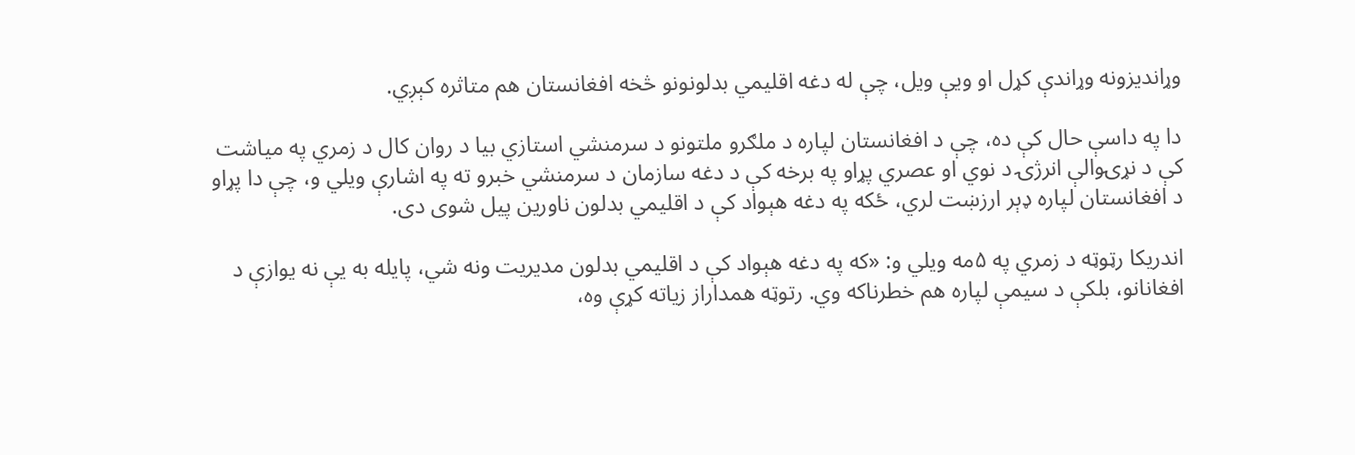وړاندیزونه وړاندې کړل او ویې ویل، چې له دغه اقلیمي بدلونونو څخه افغانستان هم متاثره کېږي.

دا په داسې حال کې ده، چې د افغانستان لپاره د ملګرو ملتونو د سرمنشي استازي بیا د روان کال د زمري په میاشت کې د نړۍوالې انرژۍ د نوي او عصري پړاو په برخه کې د دغه سازمان د سرمنشي خبرو ته په اشارې ویلي و، چې دا پړاو د افغانستان لپاره ډېر ارزښت لري، ځکه په دغه هېواد کې د اقلیمي بدلون ناورین پيل شوی دی.

اندریکا رټوټه د زمري په ۵مه ويلي و: «که په دغه هېواد کې د اقلیمي بدلون مدیریت ونه شي، پایله به یې نه یوازې د افغانانو، بلکې د سیمې لپاره هم خطرناکه وي. رتوټه همداراز زیاته کړې وه،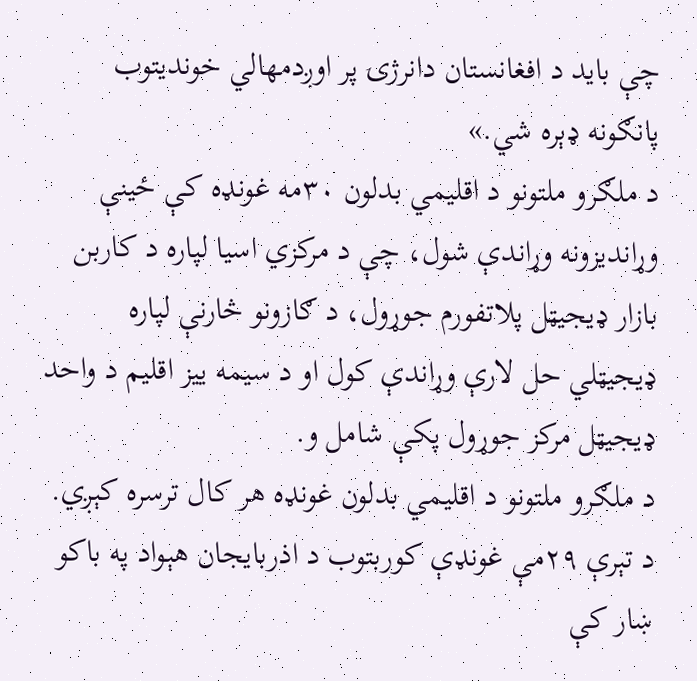چې باید د افغانستان دانرژۍ پر اوږدمهالي خوندیتوب پانګونه ډېره شي.»
د ملګرو ملتونو د اقلیمي بدلون ۳۰مه غونډه کې ځینې وړاندیزونه وړاندې شول، چې د مرکزي اسیا لپاره د کاربن بازار ډیجیټل پلاتفورم جوړول، د ګازونو څارنې لپاره ډیجیټلي حل لارې وړاندې کول او د سیمه ییز اقلیم د واحد ډیجیټل مرکز جوړول پکې شامل و.
د ملګرو ملتونو د اقلیمي بدلون غونډه هر کال ترسره کېږي. د تېرې ۲۹مې غونډې کوربتوب د اذربایجان هېواد په باکو ښار کې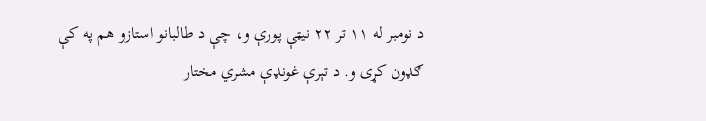د نومبر له ۱۱ تر ۲۲ نیټې پورې و، چې د طالبانو استازو هم په کې ګډون کړی و. د تېرې غونډې مشري مختار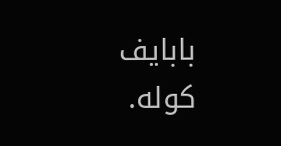بابایف کوله.